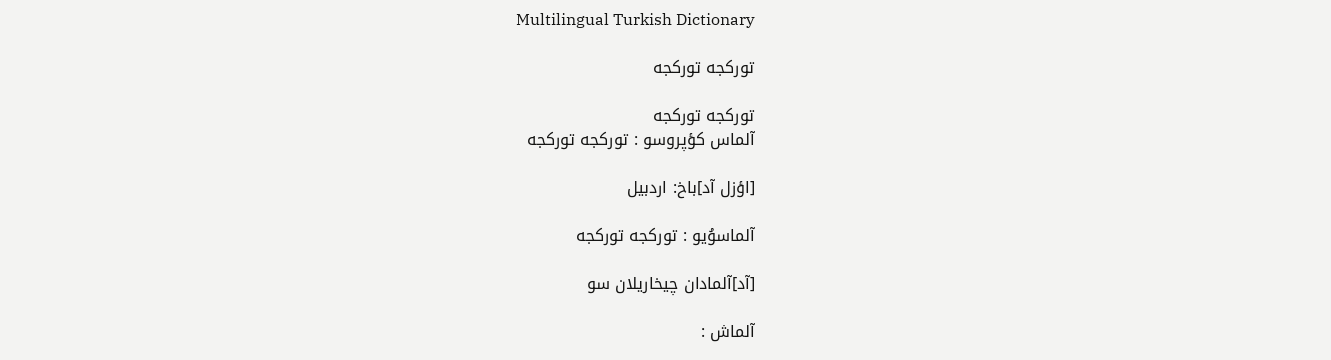Multilingual Turkish Dictionary

تورکجه تورکجه

تورکجه تورکجه
آلماس کؤپروسو : تورکجه تورکجه

[اؤزل آد]باخ: اردبیل

آلماسوُیو : تورکجه تورکجه

[آد]آلمادان چیخاریلان سو

آلماش :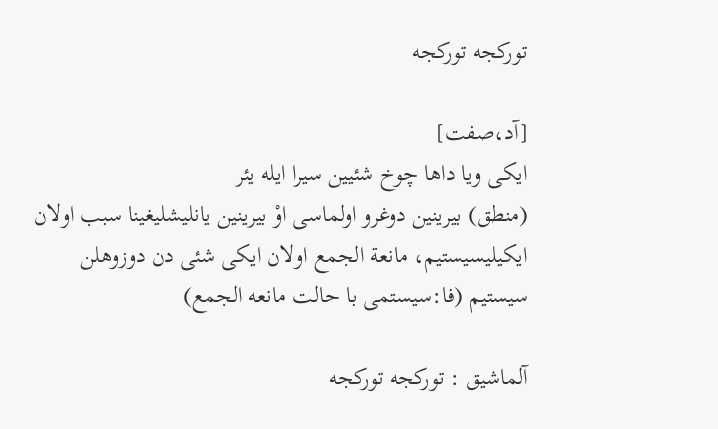تورکجه تورکجه

[آد،صفت]
ایکی ویا داها چوخ شئیین سیرا ایله یئر
(منطق) بیرینین دوغرو اولماسی اوْ بیرینین یانلیشلیغینا سبب اولان ایکیلیسیستیم، مانعة الجمع اولان ایکی شئی دن دوزوهلن سیستیم (فا:سیستمی با حالت مانعه الجمع)

آلماشیق : تورکجه تورکجه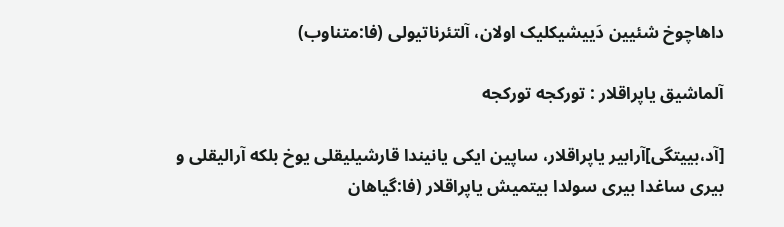داهاچوخ شئیین دَییشیکلیک اولان، ‌آلتئرناتیولی (فا:متناوب)

آلماشیق یاپراقلار : تورکجه تورکجه

[آد،بییتگی]آرابیر یاپراقلار، ساپین ایکی یانیندا قارشیلیقلی یوخ بلکه آرالیقلی و بیری ساغدا بیری سولدا بیتمیش یاپراقلار (فا:گیاهان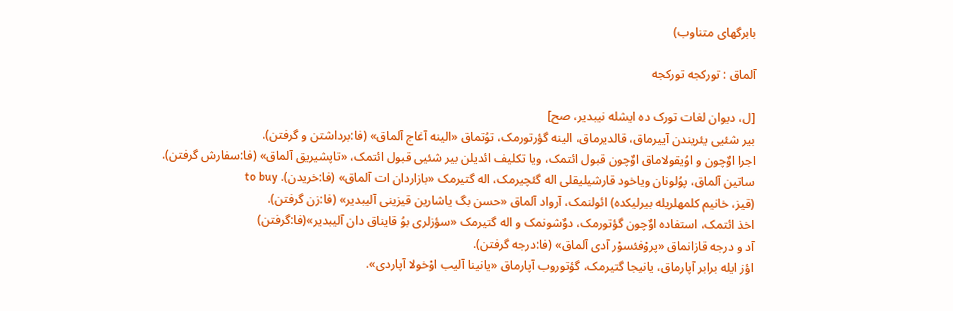بابرگهای متناوب)

آلماق : تورکجه تورکجه

[ل، دیوان لغات تورک ده ایشله نیبدیر، صح]
بیر شئیی یئریندن آییرماق، قالدیرماق، الینه گؤرتورمک، توُتماق «الینه آغاج آلماق» (فا:برداشتن و گرفتن).
اجرا اوٌچون و اوُیقولاماق اوٌچون قبول ائتمک، ویا تکلیف ائدیلن بیر شئیی قبول ائتمک، «تاپشیریق آلماق» (فا:سفارش گرفتن).
ساتین آلماق، پوُلونان ویاخود قارشیلیقلی اله گئچیرمک، اله گتیرمک «بازاردان ات آلماق» (فا:خریدن). to buy
(قیز، خانیم کلمهلریله بیرلیکده) ائولنمک، آرواد آلماق «حسن بگ یاشارین قیزینی آلیبدیر» (فا:زن گرفتن).
اخذ ائتمک، استفاده اوٌچون گؤتورمک، دوٌشونمک و اله گتیرمک «سؤزلری بوُ قایناق دان آلیبدیر»(فا:گرفتن)
آد و درجه قازانماق «پروْفئسوْر آدی آلماق» (فا:درجه گرفتن).
اؤز ایله برابر آپارماق، یانیجا گتیرمک، گؤتوروب آپارماق «یانینا آلیب اوْخولا آپاردی».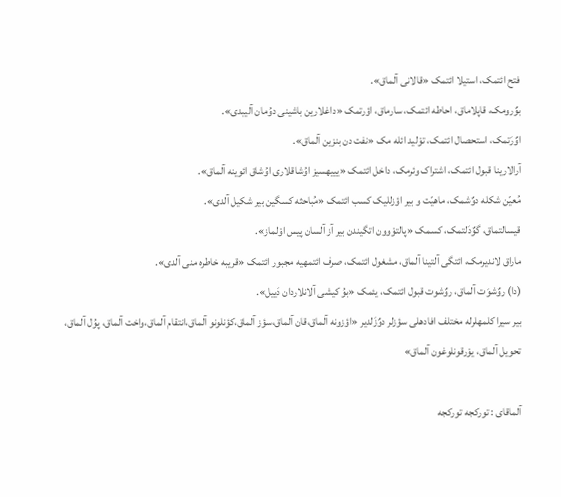فتح ائتمک، استیلا ائتمک «قالانی آلماق».
بوٌرومک، قاپلاماق، احاطه ائتمک، سارماق، اؤرتمک «داغلارین باشینی دوُمان آلیبدی».
اوٌرَتمک، استحصال ائتمک، توْلید ائله مک «نفت دن بنزین آلماق».
آرالارینا قبول ائتمک، اشتراک وئرمک، داخل ائتمک «یییهسیز اوُشاقلاری اوُشاق ائوینه آلماق».
مُعیّن شکله دوٌشمک، ماهیّت و بیر اؤزللیک کسب ائتمک «مُباحثه کسگین بیر شکیل آلدی».
قیسالتماق، گوٌدَلتمک، کسمک «پالتوْوون اتگیندن بیر آز آلسان پیس اوْلماز».
ماراق لاندیرمک، ائتگی آلتینا آلماق، مشغول ائتمک، صرف ائتمهیه مجبور ائتمک «قریبه خاطره منی آلدی».
(دا) روٌشوَت آلماق، روٌشوت قبول ائتمک، یئمک «بوُ کیشی آلانلاردان دَییل».
بیر سیرا کلمهلرله مختلف افادهلی سؤزلر دوٌزَلدیر «اؤزونه آلماق،قان آلماق،سؤز آلماق،کؤنلونو آلماق،انتقام آلماق،واخت آلماق، پوُل آلماق، تحویل آلماق، یوْرقونلوغون آلماق»

آلماقای : تورکجه تورکجه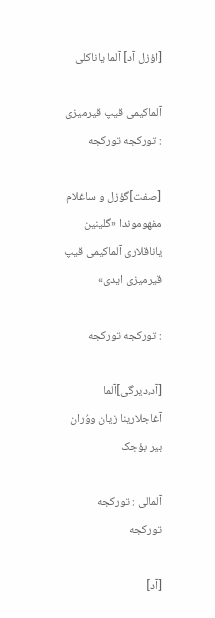[اؤزل آد] آلما یاناکلی

آلماکیمی قیپ قیرمیزی : تورکجه تورکجه

[صفت]گؤزل و ساغلام مفهوموندا «گلینین یاناقلاری آلماکیمی قیپ قیرمیزی ایدی»

: تورکجه تورکجه

[آد،دیرگی]آلما آغاجلارینا زیان ووُران بیر بؤجک

آلمالی : تورکجه تورکجه

[آد]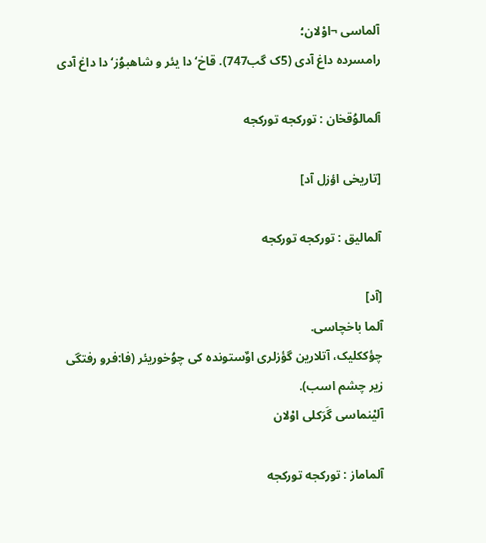آلماسی ¬اوْلان؛
رامسرده داغ آدی (5ک گب747). قاخ‘دا یئر و شاهبوُز‘دا داغ آدی

آلمالوُقخان : تورکجه تورکجه

[تاریخی اؤزل آد]

آلمالیق : تورکجه تورکجه

[آد]
آلما باخچاسی.
چؤککلیک، آتلارین گؤزلری اوٌستونده کی چوُخوریئر (فا:فرو رفتگی زیر چشم اسب).
آلیْنماسی گَرَکلی اوْلان

آلماماز : تورکجه تورکجه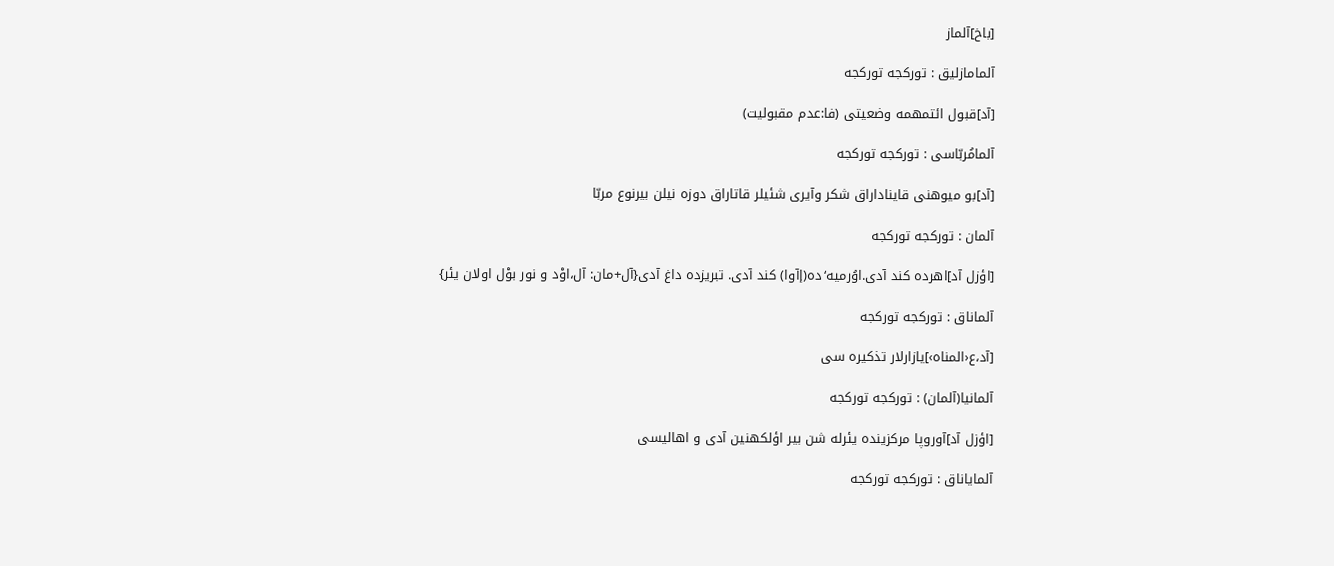[باخ]آلماز

آلمامازلیق : تورکجه تورکجه

[آد]قبول ائتمهمه وضعیتی (فا:عدم مقبولیت)

آلمامُربّاسی : تورکجه تورکجه

[آد]بو میوهنی قایناداراق شکر وآیری شئیلر قاتاراق دوزه نیلن بیرنوع مربّا

آلمان : تورکجه تورکجه

[اؤزل آد]اهرده کند آدی.اوُرمیه‘ده(إآوا) کند آدی. تبریزده داغ آدی{آل+مان: آل،اوْد و نور بوْل اولان یئر}

آلماناق : تورکجه تورکجه

[آد،ع‹المناه›]یازارلار تذکیره سی

آلمانیا(آلمان) : تورکجه تورکجه

[اؤزل آد]آوروپا مرکزینده یئرله شن بیر اؤلکهنین آدی و اهالیسی

آلمایاناق : تورکجه تورکجه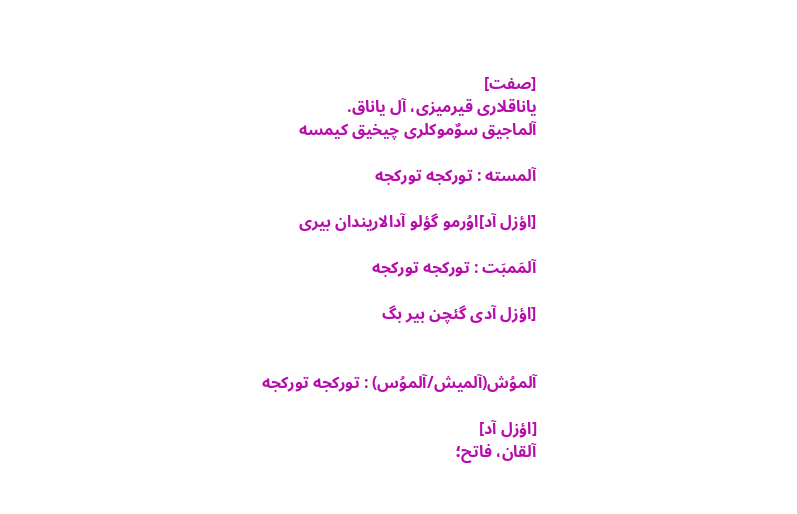[صفت]
یاناقلاری قیرمیزی، آل یاناق.
آلماجیق سوٌموکلری چیخیق کیمسه

آلمسته : تورکجه تورکجه

[اؤزل آد]اوُرمو گؤلو آدالاریندان بیری

آلمَمبَت : تورکجه تورکجه

[اؤزل آدی گئچن بیر بگ


آلموُش(آلمیش/آلموُس) : تورکجه تورکجه

[اؤزل آد]
آلقان، فاتح؛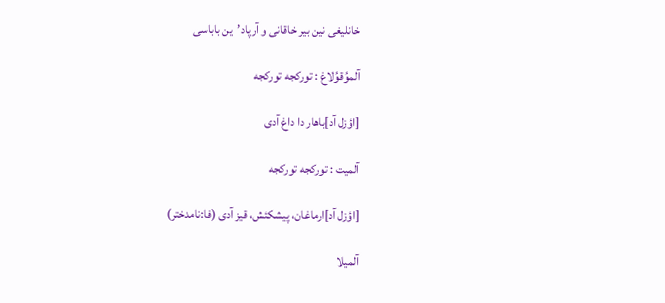خانلیغی نین بیر خاقانی و آرپاد’ین باباسی

آلموُقوُلاغ : تورکجه تورکجه

[اؤزل آد]باهار دا داغ آدی

آلمیت : تورکجه تورکجه

[اؤزل آد]ارماغان، پیشکئش، قیز آدی (فا:نامدختر)

آلمیلا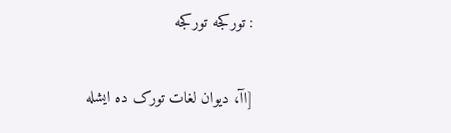: تورکجه تورکجه

[اآ، دیوان لغات تورک ده ایشله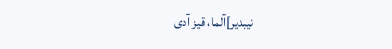نیبدیر]آلما، قیز آدی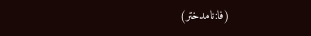(فا:نامدختر)